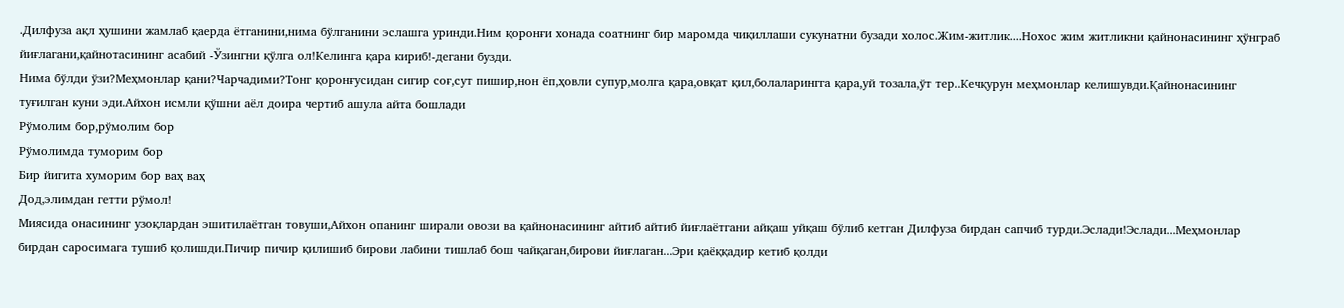.Дилфуза ақл ҳушини жамлаб қаерда ётганини,нима бўлганини эслашга уринди.Ним қоронғи хонада соатнинг бир маромда чиқиллаши сукунатни бузади холос.Жим-житлик....Нохос жим житликни қайнонасининг ҳўнграб йиғлагани,қайнотасининг асабий -Ўзингни қўлга ол!Келинга қара кириб!-дегани бузди.
Нима бўлди ўзи?Меҳмонлар қани?Чарчадими?Тонг қоронғусидан сигир соғ,сут пишир,нон ёп,ҳовли супур,молга қара,овқат қил,болаларингга қара,уй тозала,ўт тер..Кечқурун меҳмонлар келишувди.Қайнонасининг туғилган куни эди.Айхон исмли қўшни аёл доира чертиб ашула айта бошлади
Рўмолим бор,рўмолим бор
Рўмолимда туморим бор
Бир йигита хуморим бор ваҳ ваҳ
Дод,элимдан гетти рўмол!
Миясида онасининг узоқлардан эшитилаётган товуши,Айхон опанинг ширали овози ва қайнонасининг айтиб айтиб йиғлаётгани айқаш уйқаш бўлиб кетган Дилфуза бирдан сапчиб турди.Эслади!Эслади...Меҳмонлар бирдан саросимага тушиб қолишди.Пичир пичир қилишиб бирови лабини тишлаб бош чайқаган,бирови йиғлаган...Эри қаёққадир кетиб қолди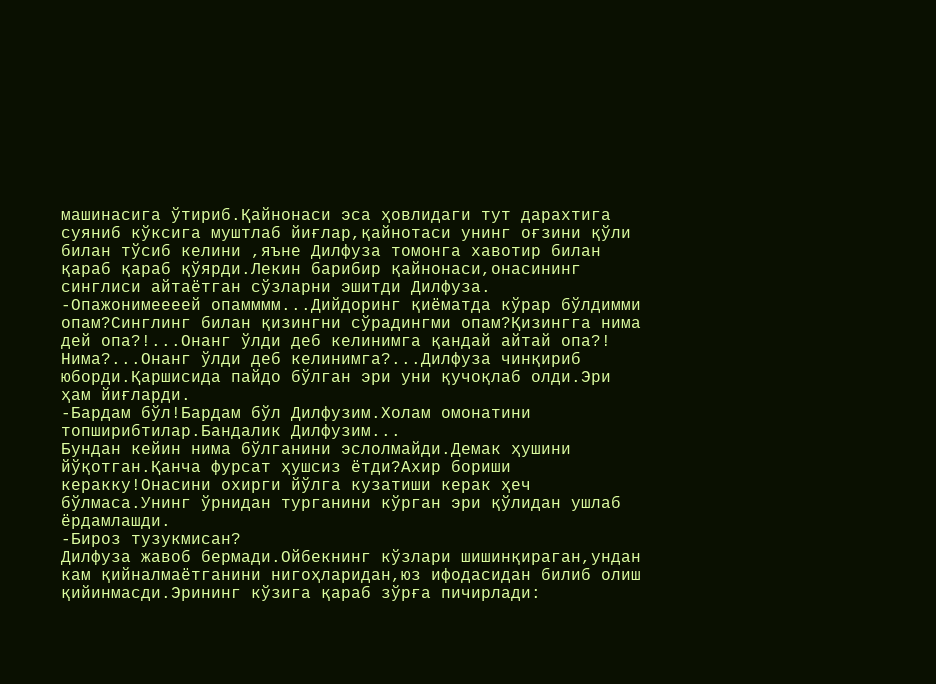машинасига ўтириб.Қайнонаси эса ҳовлидаги тут дарахтига суяниб кўксига муштлаб йиғлар,қайнотаси унинг оғзини қўли билан тўсиб келини ,яъне Дилфуза томонга хавотир билан қараб қараб қўярди.Лекин барибир қайнонаси,онасининг синглиси айтаётган сўзларни эшитди Дилфуза.
-Опажонимеееей опамммм...Дийдоринг қиёматда кўрар бўлдимми опам?Синглинг билан қизингни сўрадингми опам?Қизингга нима дей опа?!...Онанг ўлди деб келинимга қандай айтай опа?!
Нима?...Онанг ўлди деб келинимга?...Дилфуза чинқириб юборди.Қаршисида пайдо бўлган эри уни қучоқлаб олди.Эри ҳам йиғларди.
-Бардам бўл!Бардам бўл Дилфузим.Холам омонатини топширибтилар.Бандалик Дилфузим...
Бундан кейин нима бўлганини эслолмайди.Демак ҳушини йўқотган.Қанча фурсат ҳушсиз ётди?Ахир бориши керакку!Онасини охирги йўлга кузатиши керак ҳеч бўлмаса.Унинг ўрнидан турганини кўрган эри қўлидан ушлаб ёрдамлашди.
-Бироз тузукмисан?
Дилфуза жавоб бермади.Ойбекнинг кўзлари шишинқираган,ундан кам қийналмаётганини нигоҳларидан,юз ифодасидан билиб олиш қийинмасди.Эрининг кўзига қараб зўрға пичирлади: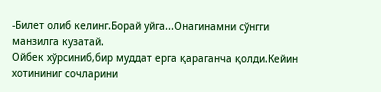-Билет олиб келинг.Борай уйга...Онагинамни сўнгги манзилга кузатай.
Ойбек хўрсиниб,бир муддат ерга қараганча қолди.Кейин хотининиг сочларини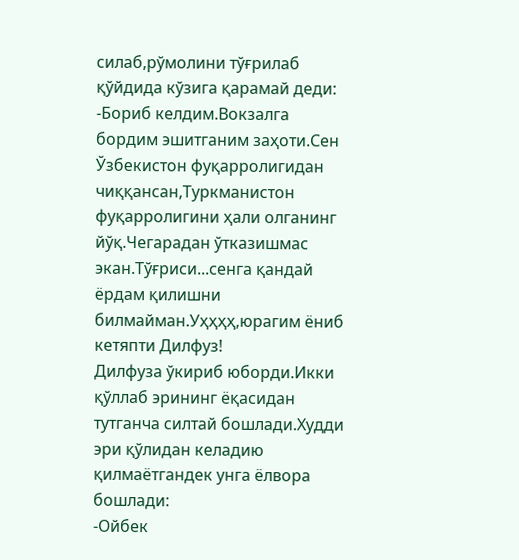силаб,рўмолини тўғрилаб қўйдида кўзига қарамай деди:
-Бориб келдим.Вокзалга бордим эшитганим заҳоти.Сен Ўзбекистон фуқарролигидан чиққансан,Туркманистон фуқарролигини ҳали олганинг йўқ.Чегарадан ўтказишмас экан.Тўғриси...сенга қандай ёрдам қилишни билмайман.Уҳҳҳҳ,юрагим ёниб кетяпти Дилфуз!
Дилфуза ўкириб юборди.Икки қўллаб эрининг ёқасидан тутганча силтай бошлади.Худди эри қўлидан келадию қилмаётгандек унга ёлвора бошлади:
-Ойбек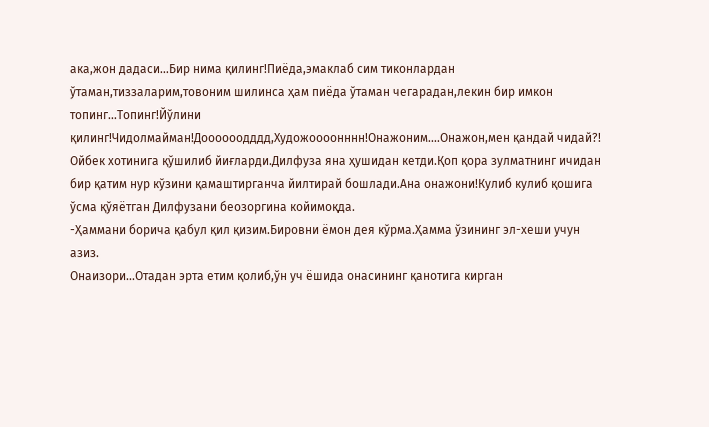ака,жон дадаси...Бир нима қилинг!Пиёда,эмаклаб сим тиконлардан ўтаман,тиззаларим,товоним шилинса ҳам пиёда ўтаман чегарадан,лекин бир имкон топинг...Топинг!Йўлини қилинг!Чидолмайман!Доооооодддд,Художоооонннн!Онажоним....Онажон,мен қандай чидай?!
Ойбек хотинига қўшилиб йиғларди.Дилфуза яна ҳушидан кетди.Қоп қора зулматнинг ичидан бир қатим нур кўзини қамаштирганча йилтирай бошлади.Ана онажони!Кулиб кулиб қошига ўсма қўяётган Дилфузани беозоргина койимоқда.
-Ҳаммани борича қабул қил қизим.Бировни ёмон дея кўрма.Ҳамма ўзининг эл-хеши учун азиз.
Онаизори...Отадан эрта етим қолиб,ўн уч ёшида онасининг қанотига кирган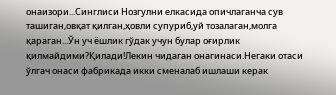онаизори...Синглиси Нозгулни елкасида опичлаганча сув ташиган,овқат қилган,ҳовли супуриб,уй тозалаган,молга қараган...Ўн уч ёшлик гўдак учун булар оғирлик қилмайдими?Қилади!Лекин чидаган онагинаси.Негаки отаси ўлгач онаси фабрикада икки сменалаб ишлаши керак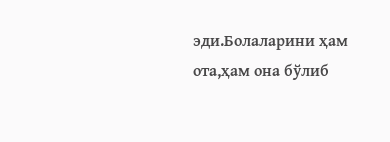эди.Болаларини ҳам ота,ҳам она бўлиб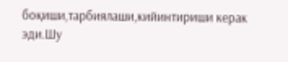боқиши,тарбиялаши,кийинтириши керак эди.Шу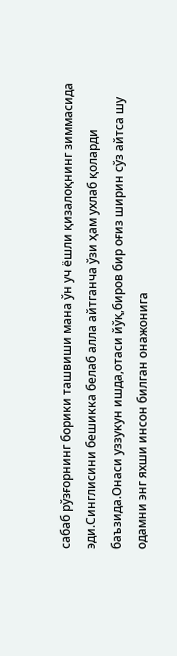сабаб рўзғорнинг борики ташвиши мана ўн уч ёшли қизалоқнинг зиммасида эди.Синглисини бешикка белаб алла айтганча ўзи ҳам ухлаб қоларди баъзида.Онаси уззукун ишда,отаси йўқ,биров бир оғиз ширин сўз айтса шу одамни энг яхши инсон билган онажонига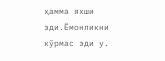ҳамма яхши эди.Ёмонликни кўрмас эди у.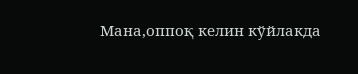Мана,оппоқ келин кўйлакда